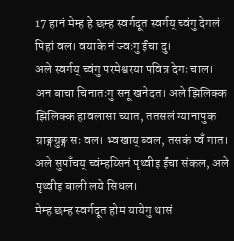17 हानं मेम्ह हे छम्ह स्वर्गदूत स्वर्गय् च्वंगु देगलं पिहां वल। वयाके नं ज्वःगु ईंचा दु।
अले स्वर्गय् च्वंगु परमेश्वरया पवित्र देगः चाल। अन बाचा चिनातःगु सनू खनेदत। अले झिलिक्क झिलिक्क हावलासा च्यात, ततसलं ग्यानापुक ग्राङ्गग्रुङ्ग सः वल। भ्वखाय् ब्वल, तसकं प्वँ गात।
अले सुपाँचय् च्वंम्हय्सिनं पृथ्वीइ ईंचा संकल, अले पृथ्वीइ बाली लये सिधल।
मेम्ह छम्ह स्वर्गदूत होम यायेगु थासं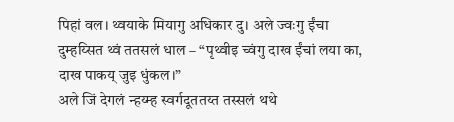पिहां वल। थ्वयाके मियागु अधिकार दु। अले ज्वःगु ईंचा दुम्हय्सित थ्वं ततसलं धाल – “पृथ्वीइ च्वंगु दाख ईंचां लया का, दाख पाकय् जुइ धुंकल।”
अले जिं देगलं न्हय्म्ह स्वर्गदूततय्त तस्सलं थथे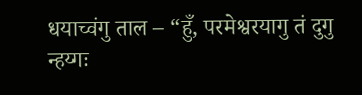धयाच्वंगु ताल – “हुँ, परमेश्वरयागु तं दुगु न्हय्गः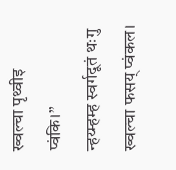ख्वल्चा पृथ्वीइ प्वंकि।”
न्हय्म्हम्ह स्वर्गदूतं थःगु ख्वल्चा फसय् प्वंकल।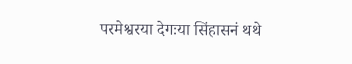परमेश्वरया देगःया सिंहासनं थथे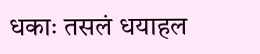धकाः तसलं धयाहल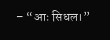– “आः सिधल।”